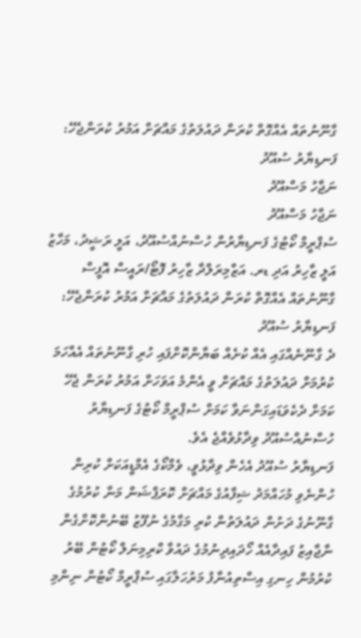ގާނޫނުތައް އެއްގޮތް ކުރަން ދައުލަތުގެ މައްޗަށް އަމުރު ކުރަންޖެހޭ: ފަނޑިޔާރު ސުއޫދު
ނަޖާހު މަސްއޫދު
ނަޖާހު މަސްއޫދު
ސުޕްރީމް ކޯޓުގެ ފަނޑިޔާރުން ހުސްނުއްސުއޫދު، އަލީ ރަޝީދު، މަހާޒު އަލީ ޒާހިރު އަދި ޑރ. އަޒްމިރަލްދާ ޒާހިރު ފޮޓޯ/ރައީސް އޮފީސް
ގާނޫނުތައް އެއްގޮތް ކުރަން ދައުލަތުގެ މައްޗަށް އަމުރު ކުރަންޖެހޭ: ފަނޑިޔާރު ސުއޫދު
ދެ ގާނޫނެއްގައި އެއް ކުށެއް ބަޔާންކޮށްފައި ހުރި ގާނޫނުތައް އެއްހަމަ ކުރުމަށް ދައުލަތުގެ މައްޗަށް ވީ އެންމެ އަވަހަށް އަމުރު ކުރަން ޖެހޭ ކަމަށް ދެކެވަޑައިގަންނަވާ ކަމަށް ސުޕްރީމް ކޯޓުގެ ފަނޑިޔާރު ހުސްނުއްސުއޫދު ވިދާޅުވެއްޖެ އެވެ.
ފަނޑިޔާރު ސުއޫދު އެހެން ވިދާޅުވީ، ވެމްކޯގެ އެމްޑީއަކަށް ކުރިން ހުންނެވި މުހައްމަދު ޝިފާއުގެ މައްޗަށް ކޮރަޕްޝަން މަނާ ކުރުމުގެ ގާނޫނުގެ ދަށުން ދައުލަތުން ކުރި މަގާމުގެ ނުފޫޒު ބޭނުންކޮށްގެން ނާޖާއިޒު ފައިދާއެއް ހޯދައިދިނުމުގެ ދައުވާ ކްރިމިނަލް ކޯޓުން ބޭރު ކުރުމުން ހިނގި އިސްތިއުނާފު މަރުހަލާގައި ސުޕްރީމް ކޯޓުން ނިންމި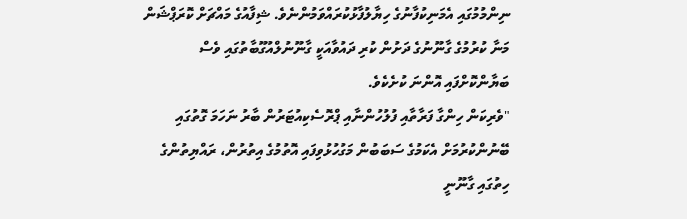ނިންމުމުގައި އެމަނިކުފާނުގެ ހިޔާލުފާޅުކުރައްވަމުންނެވެ. ޝިފާއުގެ މައްޗަށް ކޮރަޕްޝަން މަނާ ކުރުމުގެ ގާނޫނުގެ ދަށުން ކުރި ދައުވާއަކީ ގާނޫނުލްއުގޫބާތުގައި ވެސް ބަޔާންކޮށްފައި އޮންނަ ކުށެކެވެ.
"ވެރިކަން ހިންގާ ފަރާތާއި ފުލުހުންނާއި ޕްރޮސެކިއުޓަރުން ބާރު ނަހަމަ ގޮތުގައި ބޭނުންކުރުމަށް އެކަމުގެ ސަބަބުން މަގުހުޅުވިފައި އޮތުމުގެ އިތުރުން، ރައްޔިތުންގެ ހިތުގައި ގާނޫނީ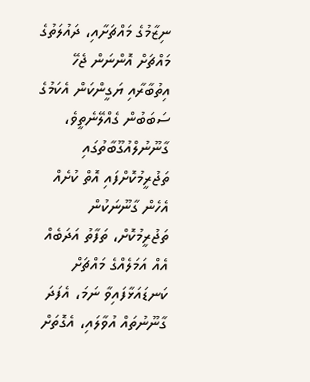ނިޒާމުގެ މައްޗަށާއި، ދައުލަތުގެ މައްޗަށް އޮންނަން ޖެހޭ އިތުބާރާއި ޔަގީންކަން އެކަމުގެ ސަބަބުން ގެއްލޭނެތީވެ، ގާނޫނުލްއުގޫބާތުގައި ތަޖުރީމުކޮށްފައި އޮތް ކުށެއް އެހެން ގާނޫނަކުން ތަޖުރީމުކޮށް، ތަފާތު އަދަބެއް އެއް އަމަލެއްގެ މައްޗަށް ކަނޑައަޅާފައިވާ ނަމަ، އެފަދަ ގާނޫނުތައް އުވާލައި، އެގޮތަށް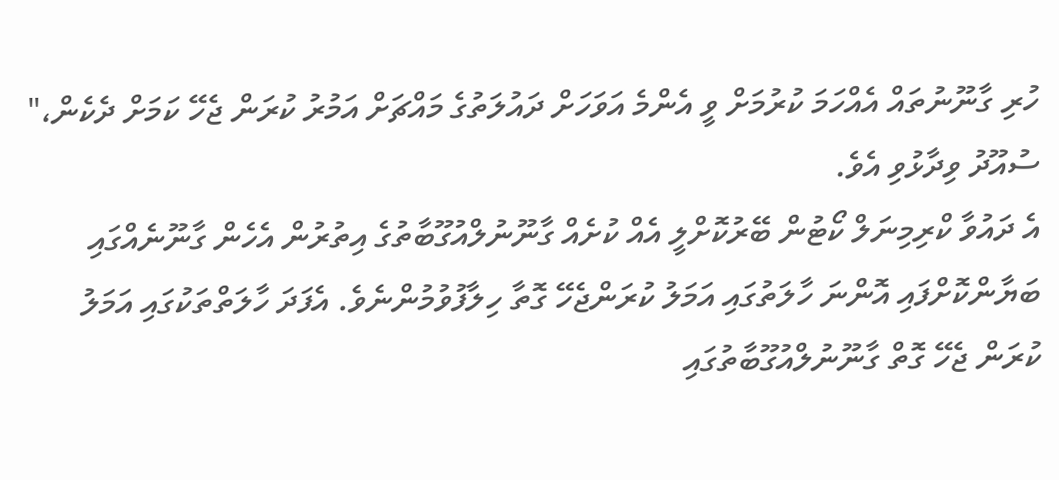ހުރި ގާނޫނުތައް އެއްހަމަ ކުރުމަށް ވީ އެންމެ އަވަހަށް ދައުލަތުގެ މައްޗަށް އަމުރު ކުރަން ޖެހޭ ކަމަށް ދެކެން،" ސުއޫދު ވިދާޅުވި އެވެ.
އެ ދައުވާ ކްރިމިނަލް ކޯޓުން ބޭރުކޮށްލީ އެއް ކުށެއް ގާނޫނުލްއުގޫބާތުގެ އިތުރުން އެހެން ގާނޫނެއްގައި ބަޔާންކޮށްފައި އޮންނަ ހާލަތުގައި އަމަލު ކުރަންޖެހޭ ގޮތާ ހިލާފުވުމުންނެވެ. އެފަދަ ހާލަތްތަކުގައި އަމަލު ކުރަން ޖެހޭ ގޮތް ގާނޫނުލްއުގޫބާތުގައި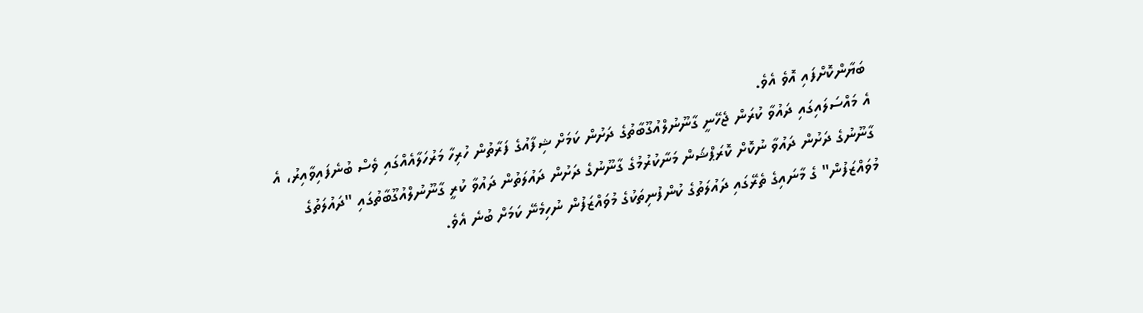ބަޔާންކޮށްފައި އޮވެ އެވެ.
އެ މައްސަލައިގައި ދައުވާ ކުރަން ޖެހޭނީ ގާނޫނުލްއުގޫބާތުގެ ދަށުން ކަމަށް ޝިފާއުގެ ފަރާތުން ހުރިހާ މަރުހަލާއެއްގައި ވެސް ބުނެފައިވާއިރު، އެ ގާނޫނުގެ ދަށުން ދައުވާ ނުކޮށް ކޮރަޕްޝަން މަނާކުރުމުގެ ގާނޫނުގެ ދަށުން ދައުލަތުން ދައުވާ ކުރީ ގާނޫނުލްއުގޫބާތުގައި "ދައުލަތުގެ މުވައްޒަފުން" ގެ މާނައިގެ ތެރޭގައި ދައުލަތުގެ ކުންފުނިތަކުގެ މުވައްޒަފުން ނުހިމެނޭ ކަމަށް ބުނެ އެވެ.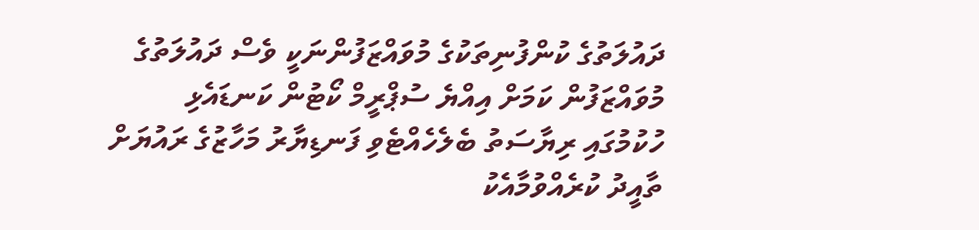ދައުލަތުގެ ކުންފުނިތަކުގެ މުވައްޒަފުންނަކީ ވެސް ދައުލަތުގެ މުވައްޒަފުން ކަމަށް އިއްޔެ ސުޕްރީމް ކޯޓުން ކަނޑައެޅި ހުކުމުގައި ރިޔާސަތު ބެލެހެއްޓެވި ފަނޑިޔާރު މަހާޒުގެ ރައުޔަށް ތާއީދު ކުރެއްވުމާއެކު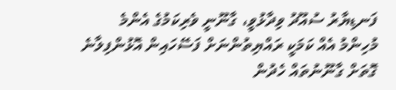ފަނޑިޔާރު ސުއޫދު ވިދާޅުވީ، ގާނޫނީ ވެރިކަމުގެ އެންމެ މުހިންމު އެއް ކަމަކީ ރައްޔިތުންނަށް ފަސޭހައިން އޮޅުންފިލާނެ ގޮތަށް ގާނޫނުތައް ހެދުން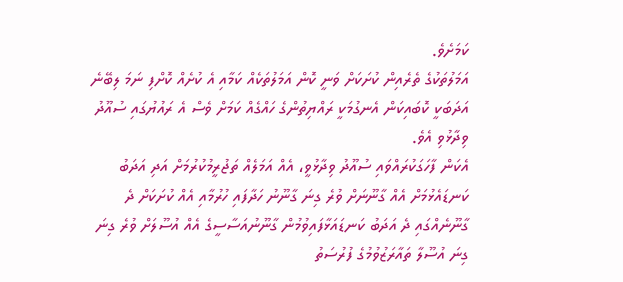ކަމަށެވެ.
އަމަލުތަކުގެ ތެރެއިން ކުށަކަށް ވަނީ ކޮން އަމަލުތަކެއް ކަމާއި އެ ކުށެއް ކޮށްފި ނަމަ ލިބޭނެ އަދަބަކީ ކޮބައިކަން އެނގުމަކީ ރައްޔިތުންގެ ހައްގެއް ކަމަށް ވެސް އެ ރައުޔުގައި ސުއޫދު ވިދާޅުވި އެވެ.
އެކަން ފާހަގަކުރައްވައި ސުއޫދު ވިދާޅުވީ، އެއް އަމަލެއް ތަޖުރީމުކުރުމަށް އަދި އަދަބު ކަނޑައެޅުމަށް އެއް ގާނޫނަށް ވުރެ ގިނަ ގާނޫނު ހަދާފައި ހުރުމާއި އެއް ކުށަކަށް ދެ ގާނޫނެއްގައި ދެ އަދަބު ކަނޑައަޅާފައިވުމުން ގާނޫނުއަސާސީގެ އެއް އުސޫލަށް ވުރެ ގިނަ ގިނަ އުސޫލާ ތައާރަޒުވުމުގެ ފުރުސަތު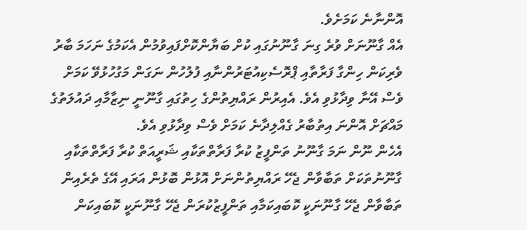އޮންނާނެ ކަމަށެވެ.
އެއް ގާނޫނަށް ވުރެ ގިނަ ގާނޫނުގައި ކުށް ބަޔާންކޮށްފައިވުމުން އެކަމުގެ ނަހަމަ ބާރު ވެރިކަން ހިންގާ ފަރާތާއި ޕްރޮސެކިއުޓަރުންނާއި ފުލުހުން ނަގަން މަގުހުޅުވޭ ކަމަށް ވެސް އޭނާ ވިދާޅުވި އެވެ. އެއިރުން ރައްޔިތުންގެ ހިތުގައި ގާނޫނީ ނިޒާމާއި ދައުލަތުގެ މައްޗަށް އޮންނަ އިތުބާރު ގެއްލިދާނެ ކަމަށް ވެސް ވިދާޅުވި އެވެ.
އެހެން ނޫން ނަމަ ގާނޫނު ތަންފީޒު ކުރާ ފަރާތްތަކާއި ޝަރީއަތް ކުރާ ފަރާތްތަކާއި ގާނޫނުތަކަށް ތަބާވާން ޖެހޭ ރައްޔިތުންނަށް އޮޅުން ބޮޅުން އަރައި އޭގެ ތެރެއިން ތަބާވާން ޖެހޭ ގާނޫނަކީ ކޮބައިކަމާއި ތަންފީޒުކުރަން ޖެހޭ ގާނޫނަކީ ކޮބައިކަން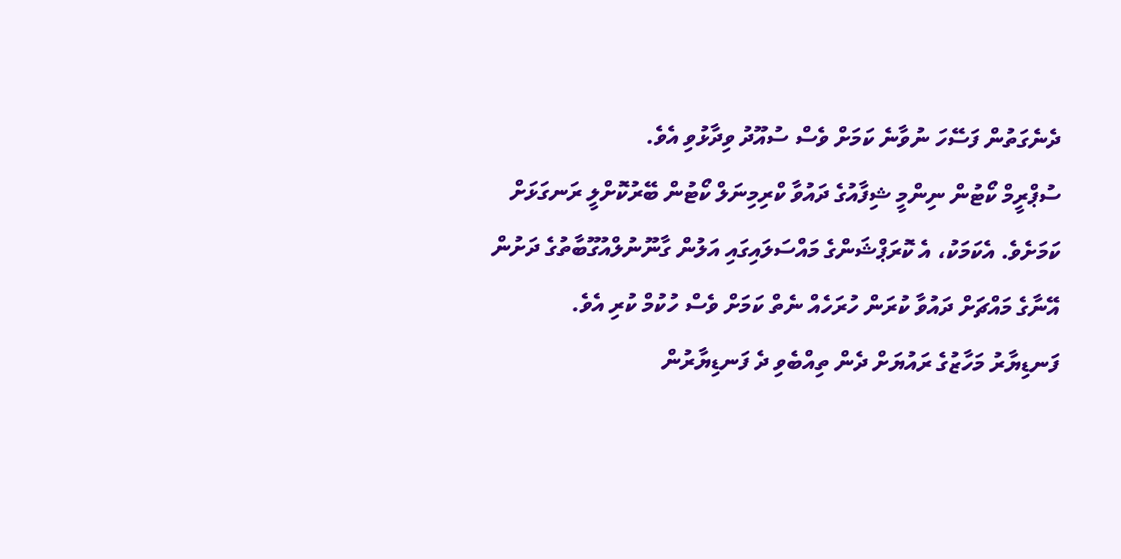ދެނެގަތުން ފަސޭހަ ނުވާނެ ކަމަށް ވެސް ސުއޫދު ވިދާޅުވި އެވެ.
ސުޕްރީމް ކޯޓުން ނިންމީ ޝިފާއުގެ ދައުވާ ކްރިމިނަލް ކޯޓުން ބޭރުކޮށްލީ ރަނގަޅަށް ކަމަށެވެ. އެކަމަކު، އެ ކޮރަޕްޝަންގެ މައްސަލައިގައި އަލުން ގާނޫނުލްއުގޫބާތުގެ ދަށުން އޭނާގެ މައްޗަށް ދައުވާ ކުރަން ހުރަހެއް ނެތް ކަމަށް ވެސް ހުކުމް ކުރި އެވެ.
ފަނޑިޔާރު މަހާޒުގެ ރައުޔަށް ދެން ތިއްބެވި ދެ ފަނޑިޔާރުން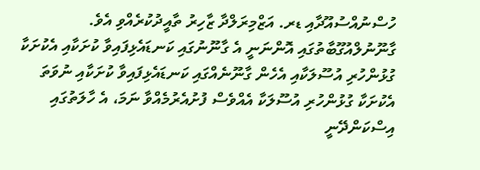ހުސްނުއްސުއޫދާއި ޑރ. އަޒްމިރަލްދާ ޒާހިރު ތާއީދުކުރެއްވި އެވެ.
ގާނޫނުލްއުގޫބާތުގައި އޮންނަނީ އެ ގާނޫނުގައި ކަނޑައެޅިފައިވާ ކުށަކާއި އެކުށަކާ ގުޅުންހުރި އުސޫލަކާއި އެހެން ގާނޫނެއްގައި ކަނޑައެޅިފައިވާ ކުށަކާއި ނުވަތަ އެކުށަކާ ގުޅުންހުރި އުސޫލަކާ އެއްވެސް ފުށުއެރުމެއްވާ ނަމަ، އެ ހާލަތުގައި އިސްކަންދޭނީ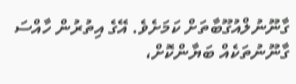ގާނޫނުލްއުގޫބާތަށް ކަމަށެވެ. އޭގެ އިތުރުން ހާއްސަ ގާނޫނުތަކެއް ބަޔާންކޮށް،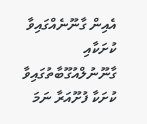އެއިން ގާނޫނެއްގައިވާ ކުށަކާއި ގާނޫނުލްއުގޫބާތުގައިވާ ކުށަކާ ފުށޫއަރާ ނަމަ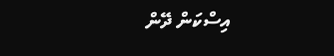އިސްކަން ދޭން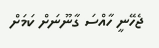ޖެހޭނީ ހާއްސަ ގާނޫނަށް ކަމަށް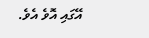އޭގައި އޮވެ އެވެ.